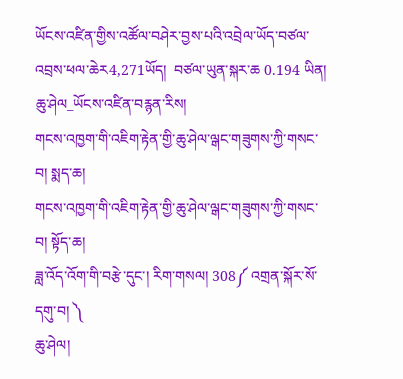ཡོངས་འཛིན་གྱིས་འཚོལ་བཤེར་བྱས་པའི་འབྲེལ་ཡོད་བཙལ་འབྲས་ཕལ་ཆེར4,271ཡོད།  བཙལ་ཡུན་སྐར་ཆ 0.194 ཡིན།
ཆུ་ཤེལ_ཡོངས་འཛིན་བརྙན་རིས།
གངས་འཁྱག་གི་འཇིག་རྟེན་གྱི་ཆུ་ཤེལ་ལྒང་གཟུགས་ཀྱི་གསང་བ། སྨད་ཆ།
གངས་འཁྱག་གི་འཇིག་རྟེན་གྱི་ཆུ་ཤེལ་ལྒང་གཟུགས་ཀྱི་གསང་བ། སྟོད་ཆ།
ཟླ་འོད་འོག་གི་བརྩེ་དུང་། རིག་གསལ། 308༼ འགྲན་སྐོར་སོ་དགུ་བ། ༽
ཆུ་ཤེལ།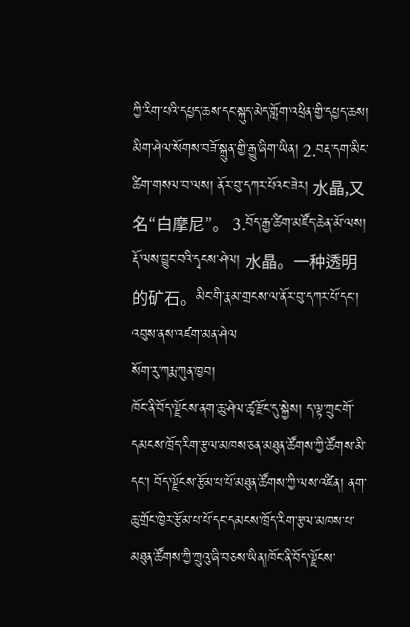ཀྱི་རིག་པའི་དཔྱད་ཆས་དང་སྐུད་མེད་གློག་འཕྲིན་གྱི་དཔྱད་ཆས། མིག་ཤེལ་སོགས་བཟོ་སྐྲུན་གྱི་རྒྱུ་ཞིག་ཡིན། 2.བརྡ་དག་མིང་ཚིག་གསལ་བ་ལས། ནོར་བུ་དཀར་པོའང་ཟེར། 水晶,又名“白摩尼”。 3.བོད་རྒྱ་ཚིག་མཛོད་ཆེན་མོ་ལས། རྡོ་ལས་བྱུང་བའི་དྭངས་ཤེལ། 水晶。一种透明的矿石。མིང་གི་རྣམ་གྲངས་ལ་ནོར་བུ་དཀར་པོ་དང་། འབུས་ནས་འཛག་མན་ཤེལ
སོག་རུ་ཀརྨ་ཀུན་ཁྱབ།
ཁོང་ནི་བོད་ལྗོངས་ནག་ཆུ་ཤེལ་ཚྭ་རྫོང་དུ་སྐྱེས། ད་ལྟ་ཀྲུང་གོ་དམངས་ཁྲོད་རིག་རྩལ་མཁས་ཅན་མཐུན་ཚོགས་ཀྱི་ཚོགས་མི་དང་། བོད་ལྗོངས་རྩོམ་པ་པོ་མཐུན་ཚོགས་ཀྱི་ལས་འཛིན། ནག་ཆུ་གྲོང་ཁྱེར་རྩོམ་པ་པོ་དང་དམངས་ཁྲོད་རིག་རྩལ་མཁས་པ་མཐུན་ཚོགས་ཀྱི་ཀྲུའུ་ཞི་བཅས་ཡིན།ཁོང་ནི་བོད་ལྗོངས་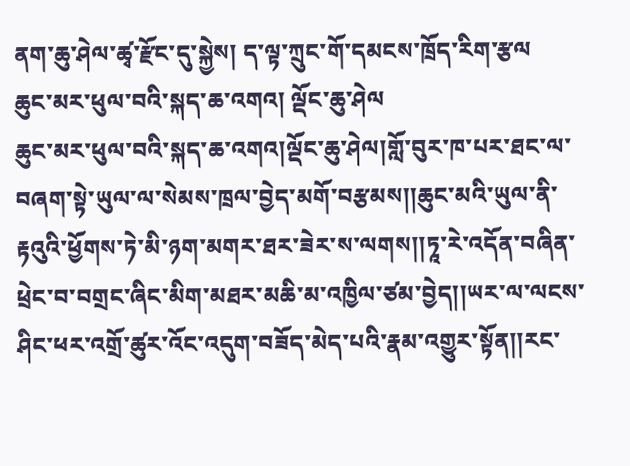ནག་ཆུ་ཤེལ་ཚྭ་རྫོང་དུ་སྐྱེས། ད་ལྟ་ཀྲུང་གོ་དམངས་ཁྲོད་རིག་རྩལ
ཆུང་མར་ཕུལ་བའི་སྐད་ཆ་འགའ། ལྡོང་ཆུ་ཤེལ
ཆུང་མར་ཕུལ་བའི་སྐད་ཆ་འགའ།ལྡོང་ཆུ་ཤེལ།གློ་བུར་ཁ་པར་ཐང་ལ་བཞག་སྟེ་ཡུལ་ལ་སེམས་ཁྲལ་བྱེད་མགོ་བརྩམས།།ཆུང་མའི་ཡུལ་ནི་རྟའུའི་ཕྱོགས་ཏེ་མི་ཉག་མགར་ཐར་ཟེར་ས་ལགས།།ཏཱ་རེ་འདོན་བཞིན་ཕྲེང་བ་བགྲང་ཞིང་མིག་མཐར་མཆི་མ་འཁྱིལ་ཙམ་བྱེད།།ཡར་ལ་ལངས་ཤིང་ཕར་འགྲོ་ཚུར་འོང་འདུག་བཟོད་མེད་པའི་རྣམ་འགྱུར་སྟོན།།རང་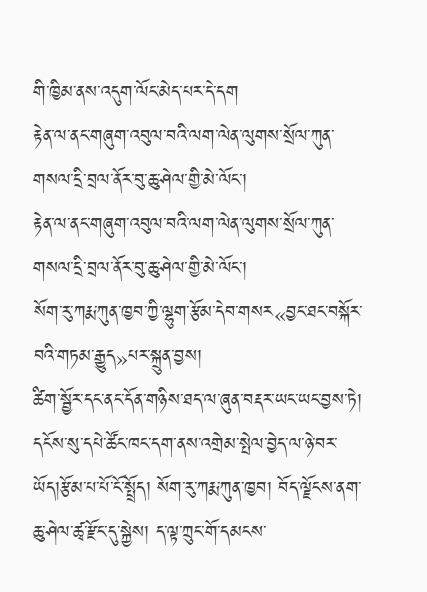གི་ཁྱིམ་ནས་འདུག་ལོང་མེད་པར་དེ་དག
རྟེན་ལ་ནང་གཞུག་འབུལ་བའི་ལག་ལེན་ལུགས་སྲོལ་ཀུན་གསལ་དྲི་བྲལ་ནོར་བུ་ཆུ་ཤེལ་གྱི་མེ་ལོང་།
རྟེན་ལ་ནང་གཞུག་འབུལ་བའི་ལག་ལེན་ལུགས་སྲོལ་ཀུན་གསལ་དྲི་བྲལ་ནོར་བུ་ཆུ་ཤེལ་གྱི་མེ་ལོང་།
སོག་རུ་ཀརྨ་ཀུན་ཁྱབ་ཀྱི་ལྷུག་རྩོམ་དེབ་གསར«བྱང་ཐང་བསྐོར་བའི་གཏམ་རྒྱུད»པར་སྐྲུན་བྱས།
ཚིག་སྦྱོར་དང་ནང་དོན་གཉིས་ཐད་ལ་ཞུན་བརྡར་ཡང་ཡང་བྱས་ཏེ། དངོས་སུ་དཔེ་ཚོང་ཁང་དག་ནས་འགྲེམ་སྤེལ་བྱེད་ལ་ཉེ་བར་ཡོད།རྩོམ་པ་པོ་ངོ་སྤྲོད། སོག་རུ་ཀརྨ་ཀུན་ཁྱབ། བོད་ལྗོངས་ནག་ཆུ་ཤེལ་ཚྭ་རྫོང་དུ་སྐྱེས། ད་ལྟ་ཀྲུང་གོ་དམངས་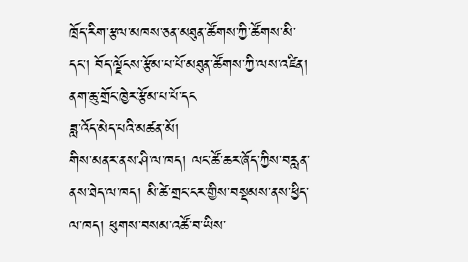ཁྲོད་རིག་རྩལ་མཁས་ཅན་མཐུན་ཚོགས་ཀྱི་ཚོགས་མི་དང་། བོད་ལྗོངས་རྩོམ་པ་པོ་མཐུན་ཚོགས་ཀྱི་ལས་འཛིན། ནག་ཆུ་གྲོང་ཁྱེར་རྩོམ་པ་པོ་དང
ཟླ་འོད་མེད་པའི་མཚན་མོ།
གིས་མནར་ནས་ཤི་ལ་ཁད། ལང་ཚོ་ཆར་ཞོད་ཀྱིས་བརླན་ནས་ཐེད་ལ་ཁད། མི་ཚེ་གྲང་ངར་གྱིས་བསྡམས་ནས་ཕྱིད་ལ་ཁད། ཕུགས་བསམ་འཚོ་བ་ཡིས་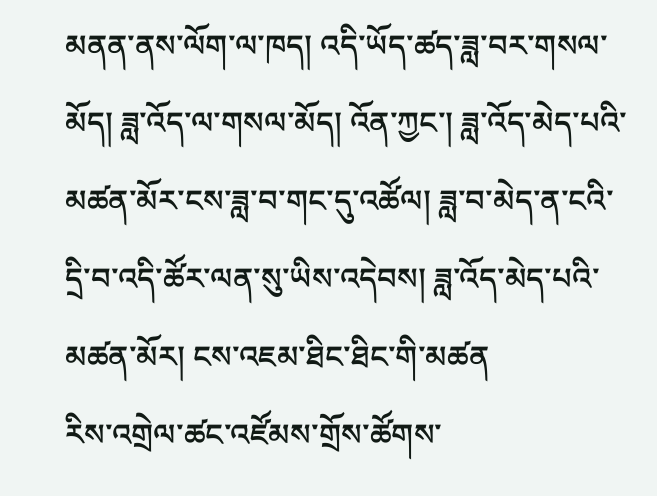མནན་ནས་ལོག་ལ་ཁད། འདི་ཡོད་ཚད་ཟླ་བར་གསལ་མོད། ཟླ་འོད་ལ་གསལ་མོད། འོན་ཀྱང་། ཟླ་འོད་མེད་པའི་མཚན་མོར་ངས་ཟླ་བ་གང་དུ་འཚོལ། ཟླ་བ་མེད་ན་ངའི་དྲི་བ་འདི་ཚོར་ལན་སུ་ཡིས་འདེབས། ཟླ་འོད་མེད་པའི་མཚན་མོར། ངས་འཇམ་ཐིང་ཐིང་གི་མཚན
རིས་འགྲེལ་ཚང་འཛོམས་གྲོས་ཚོགས་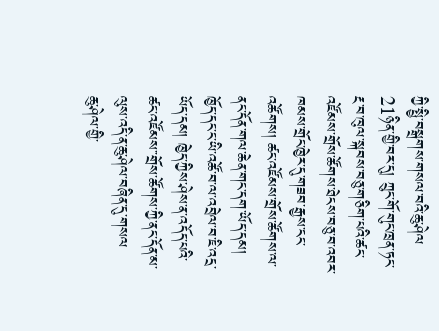ཀྱི་སྤྱི་བསྒྲགས་གསལ་བའི་ཆུ་ཤེལ
21ཉིན་གྱི་བར་དུ། ཀྲུང་གོ་གུང་ཁྲན་ཏང་རྔ་བ་ཁུལ་སྐབས་བཅུ་གཅིག་པའི་ཚང་འཛོམས་གྲོས་ཚོགས་ཐེངས་བཅུ་བ་འབར་ཁམས་གྲོང་ཁྱེར་དུ་གཟབ་རྒྱས་ངང་འཚོགས། ཚང་འཛོམས་གྲོས་ཚོགས་ལ་ནང་དོན་གལ་ཆེན་གང་དག་ཡོད་དམ། ཁྱོད་དང་ང་ཡི་འཚོ་བ་ལ་འབྲེལ་བ་ཇི་འདྲ་ཡོད་དམ། ཁྱེད་ཀྱིས་ཤེས་ན་འདོད་པའི་ཚང་འཛོམས་་གྲོས་ཚོགས་ཀྱི་ནང་དོན་མ་ལུས་འདི་ན་ཆུ་ཤེལ་བཞིན་དུ་གསལ
ཆུ་ཤེལ་གྱི་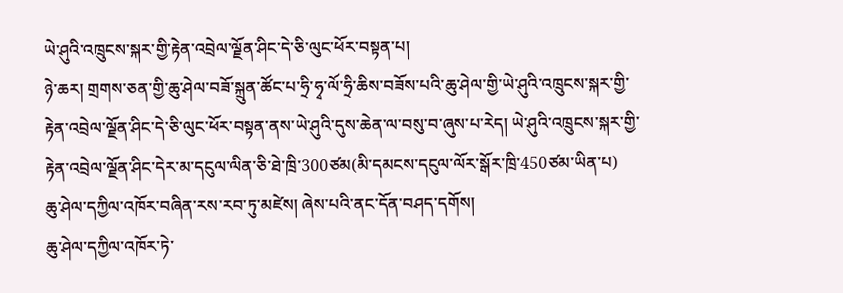ཡེ་ཤུའི་འཁྲུངས་སྐར་གྱི་རྟེན་འབྲེལ་ལྗོན་ཤིང་དེ་ཅི་ལུང་ཕོར་བསྟན་པ།
ཉེ་ཆར། གྲགས་ཅན་གྱི་ཆུ་ཤེལ་བཟོ་སྐྲུན་ཚོང་པ་ཧྲི་ཧྭ་ལོ་ཧྲི་ཆིས་བཟོས་པའི་ཆུ་ཤེལ་གྱི་ཡེ་ཤུའི་འཁྲུངས་སྐར་གྱི་རྟེན་འབྲེལ་ལྗོན་ཤིང་དེ་ཅི་ལུང་ཕོར་བསྟན་ནས་ཡེ་ཤུའི་དུས་ཆེན་ལ་བསུ་བ་ཞུས་པ་རེད། ཡེ་ཤུའི་འཁྲུངས་སྐར་གྱི་རྟེན་འབྲེལ་ལྗོན་ཤིང་དེར་མ་དངུལ་ལིན་ཅི་ཐེ་ཁྲི་300ཙམ(མི་དམངས་དངུལ་ལོར་སྒོར་ཁྲི་450ཙམ་ཡིན་པ)
ཆུ་ཤེལ་དཀྱིལ་འཁོར་བཞིན་རས་རབ་ཏུ་མཛེས། ཞེས་པའི་ནང་དོན་བཤད་དགོས།
ཆུ་ཤེལ་དཀྱིལ་འཁོར་ཏེ་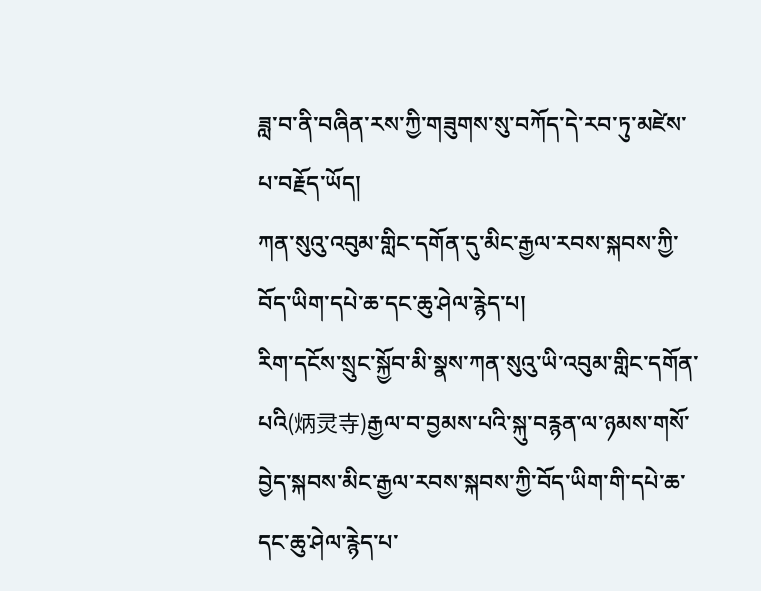ཟླ་བ་ནི་བཞིན་རས་ཀྱི་གཟུགས་སུ་བཀོད་དེ་རབ་ཏུ་མཛེས་པ་བརྗོད་ཡོད།
ཀན་སུའུ་འབུམ་གླིང་དགོན་དུ་མིང་རྒྱལ་རབས་སྐབས་ཀྱི་བོད་ཡིག་དཔེ་ཆ་དང་ཆུ་ཤེལ་རྙེད་པ།
རིག་དངོས་སྲུང་སྐྱོབ་མི་སྣས་ཀན་སུའུ་ཡི་འབུམ་གླིང་དགོན་པའི(炳灵寺)རྒྱལ་བ་བྱམས་པའི་སྐུ་བརྙན་ལ་ཉམས་གསོ་བྱེད་སྐབས་མིང་རྒྱལ་རབས་སྐབས་ཀྱི་བོད་ཡིག་གི་དཔེ་ཆ་དང་ཆུ་ཤེལ་རྙེད་པ་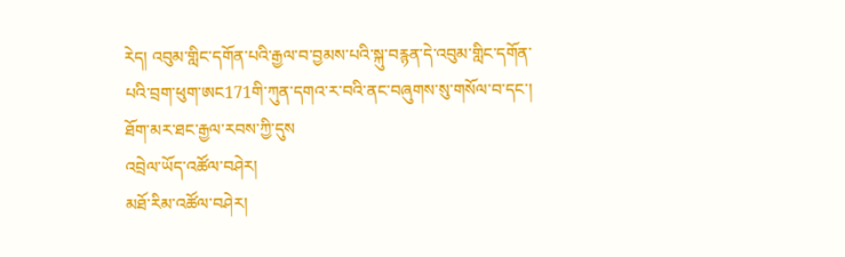རེད། འབུམ་གླིང་དགོན་པའི་རྒྱལ་བ་བྱམས་པའི་སྐུ་བརྙན་དེ་འབུམ་གླིང་དགོན་པའི་བྲག་ཕུག་ཨང171གི་ཀུན་དགའ་ར་བའི་ནང་བཞུགས་སུ་གསོལ་བ་དང་། ཐོག་མར་ཐང་རྒྱལ་རབས་ཀྱི་དུས
འབྲེལ་ཡོད་འཚོལ་བཤེར།
མཐོ་རིམ་འཚོལ་བཤེར།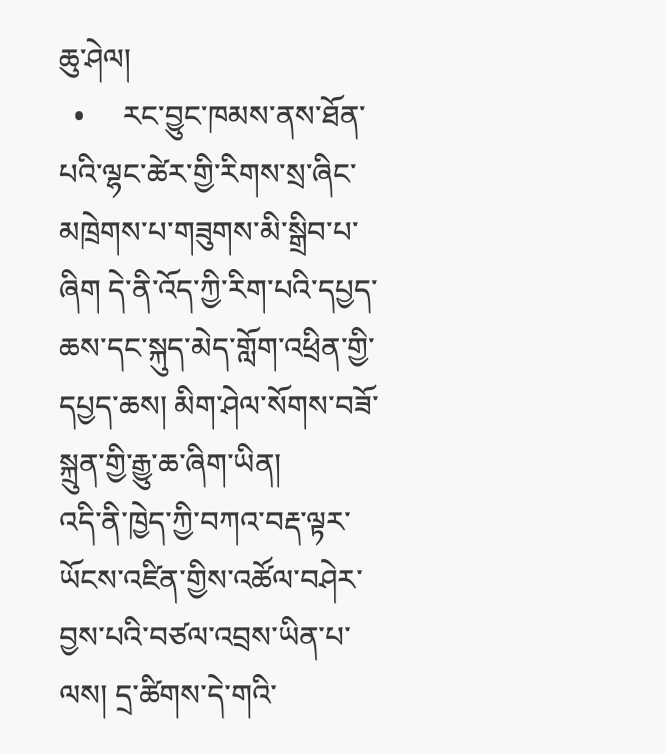ཆུ་ཤེལ།
  •     རང་བྱུང་ཁམས་ནས་ཐོན་པའི་ལྷང་ཚེར་གྱི་རིགས་སྲ་ཞིང་མཁྲེགས་པ་གཟུགས་མི་སྒྲིབ་པ་ཞིག དེ་ནི་འོད་ཀྱི་རིག་པའི་དཔྱད་ཆས་དང་སྐུད་མེད་གློག་འཕྲིན་གྱི་དཔྱད་ཆས། མིག་ཤེལ་སོགས་བཟོ་སྐྲུན་གྱི་རྒྱུ་ཆ་ཞིག་ཡིན།
འདི་ནི་ཁྱེད་ཀྱི་བཀའ་བརྡ་ལྟར་ཡོངས་འཛིན་གྱིས་འཚོལ་བཤེར་བྱས་པའི་བཙལ་འབྲས་ཡིན་པ་ལས། དྲ་ཚིགས་དེ་གའི་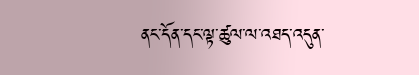ནང་དོན་དང་ལྟ་ཚུལ་ལ་འཐད་འདུན་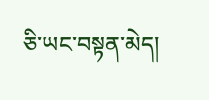ཅི་ཡང་བསྟན་མེད།